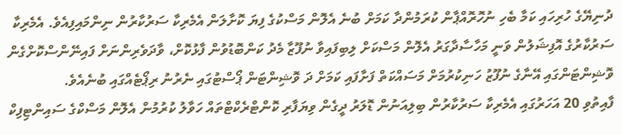ދުނިޔޭގެ ހުރިހައި ކަމާ ބެހި ނުހޮރޮއްޕާން ކުރަމުންދާ ކަމަށް ބުނެ އެލޮން މަސްކުގެ ފިޔަ ކޮށާލަން އެމެރިކާ ސަރުކާރުން ނިންމައިފިއެވެ. އެމެރިކާ ސަރުކާރުގެ އޮފިޝަލުން ވަނީ މަހާސާދާގަރު އެލޮން މަސްކަށް ލިބިފައިވާ ނުފޫޒާ މެދު ކަންބޮޑުވުން ފާޅުކޮށް، ވާދަވެރިންނަށް ފައިނޭންސްކޮށްގެން ވޮޝިންޓަންގައި އޭނާގެ ނުފޫޒު ހަނިކުރުމަށް މަސައްކަތް ފަށާފައި ކަމަށް ދަ ވޮޝިންޓަން ޕޯސްޓުގައި ނެރުނު ރިޕޯޓެއްގައި ބުނެއެވެ.
ފާއިތުވި 20 އަހަރުގައި އެމެރިކާ ސަރުކާރުން ބިލިއަނުން ޑޮލަރު ދީގެން ވިޔަފާރި ކޮންޓްރެކްޓްތައް ހަވާލު ކުރުމުން އެލޮން މަސްކްގެ ސައިންޓިފިކް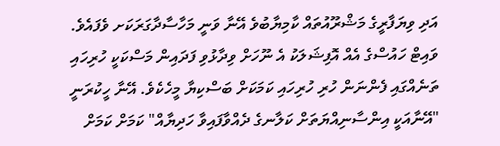އަދި ވިޔަފާރީގެ މަޝްރޫއުތައް ކާމިޔާބުވެ އޭނާ ވަނީ މަހާސާދާގަރަކަށ ވެފައެވެ.
ވައިޓް ހައުސްގެ އެއް އޮފިޝަލަކު އެ ނޫހަށް ވިދާޅުވި ފަދައިން މަސްކަކީ ހުރިހައި ތަނެއްގައި ފެންނަން ހުރި ހުރިހައި ކަމަކަށް ބަސްކިޔާ މީހެކެވެ. އޭނާ ހީކުރަނީ "އޭނާއަކީ އިންސާނިއްޔަތަށް ކަލާނގެ ދެއްވާފައިވާ ހަދިޔާއް" ކަމަށް ކަމަށް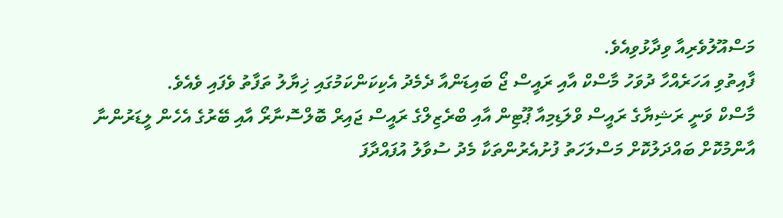މަސްއޫލުވެރިއާ ވިދާޅުވިއެވެ.
ފާއިތުވި އަހަރެއްހާ ދުވަހު މާސްކް އާއި ރައީސް ޖޯ ބައިޑަންއާ ދެމެދު އެކިކަންކަމުގައި ޚިޔާލު ތަފާތު ވެފައި ވެއެވެ.
މާސްކް ވަނީ ރަޝިޔާގެ ރައީސް ވްލަޑިމިއާ ޕޫޓިން އާއި ބްރެޒިލްގެ ރައީސް ޖައިރް ބޮލްސޮނާރޯ އާއި ބޭރުގެ އެހެން ލީޑަރުންނާ އާންމުކޮށް ބައްދަލުކޮށް މަސްލަހަތު ފުށުއެރުންތަކާ މެދު ސުވާލު އުފައްދާފަ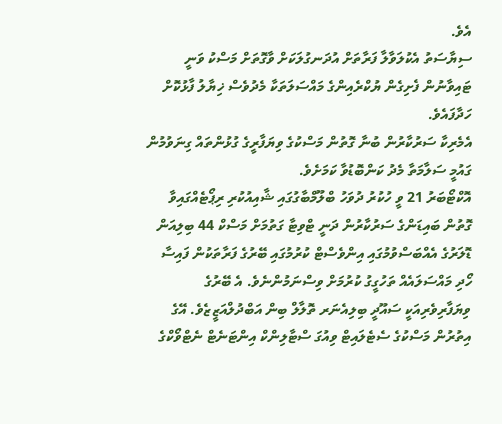އެވެ.
ސިޔާސަތު އެކުލަވާލާ ފަރާތަށް އުދަނގުލަކަށް ވާގޮތަށް މަސްކު ވަނީ ޓައިވާނުން ފެށިގެން ޔުކްރެއިންގެ މައްސަލަތަކާ މެދުވެސް ޚިޔާލު ފާޅުކޮށް ހަދާފައެވެ.
އެމެރިކާ ސަރުކާރުން ބުނާ ގޮތުން މަސްކުގެ ވިޔަފާރީގެ ގުޅުންތައް ގިނަވުމުން ގައުމީ ސަލާމަތާ މެދު ކަންބޮޑުވާ ކަމަށެވެ.
އޮކްޓޯބަރު 21 ވީ ހުކުރު ދުވަހު ބްލޫމްބާގުގައި ޝާއިއުކުރި ރިޕޯޓެއްގައިވާ ގޮތުން ބައިޑަންގެ ސަރުކާރުން ދަނީ ޓްވިޓާ ގަތުމަށް މަސްކް 44 ބިލިއަން ޑޮލަރުގެ އެއްބަސްވުމުގައި އިންވެސްޓް ކުރުމުގައި ބޭރުގެ ފަރާތަކުން ފައިސާ ހޯދި މައްސަލައެއް ތަހުގީގު ކުރުމަށް ވިސްނަމުންނެވެ. އެ ބޭރުގެ ވިޔަފާރިވެރިއަކީ ސައޫދީ ބިލިއެނަރ ތޮލާލް ބިން އަބްދުލްއަޒީޒެވެ. އޭގެ އިތުރުން މަސްކުގެ ސެޓެލައިޓް ވިއުގަ ސްޓާލިންކް އިންޓަނެޓް ނެޓްވޯކްގެ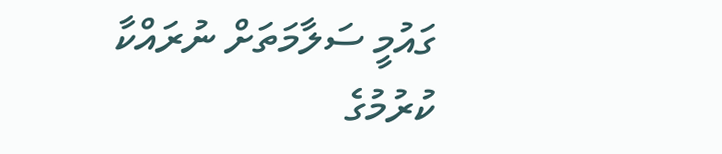ގައުމީ ސަލާމަތަށް ނުރައްކާ ކުރުމުގެ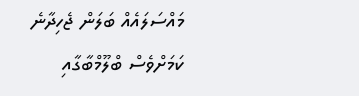މައްސަލައެއް ބަލަން ޖެހިދާނެ ކަމަށްވެސް ބްލޫމްބާގާއި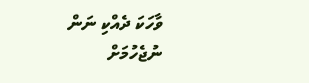ވާހަކަ ދެއްކި ނަން ނުޖެހުމަށް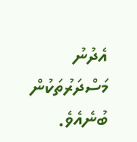އެދުނު މަސްދަރުތަކުން ބުނެއެވެ.